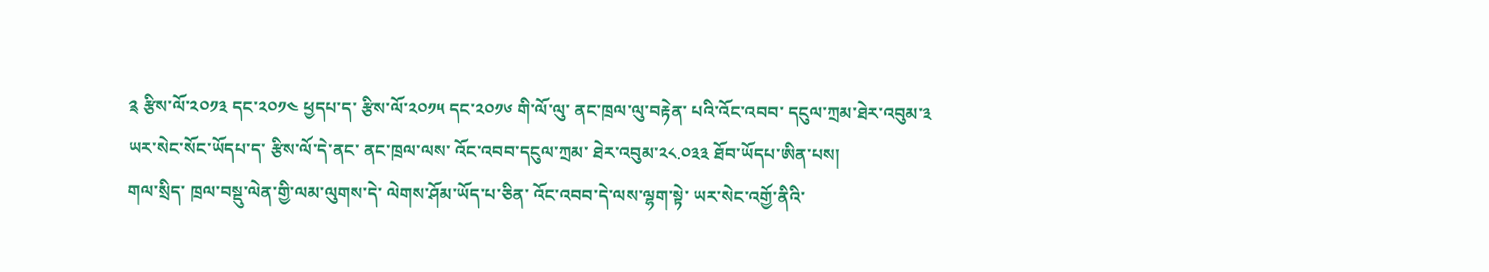༉ རྩིས་ལོ་༢༠༡༣ དང་༢༠༡༤ ཕྱདཔ་ད་ རྩིས་ལོ་༢༠༡༥ དང་༢༠༡༦ གི་ལོ་ལུ་ ནང་ཁྲལ་ལུ་བརྟེན་ པའི་འོང་འབབ་ དངུལ་ཀྲམ་ཐེར་འབུམ་༣ ཡར་སེང་སོང་ཡོདཔ་ད་ རྩིས་ལོ་དེ་ནང་ ནང་ཁྲལ་ལས་ འོང་འབབ་དངུལ་ཀྲམ་ ཐེར་འབུམ་༢༨.༠༣༣ ཐོབ་ཡོདཔ་ཨིན་པས།
གལ་སྲིད་ ཁྲལ་བསྡུ་ལེན་གྱི་ལམ་ལུགས་དེ་ ལེགས་ཤོམ་ཡོད་པ་ཅིན་ འོང་འབབ་དེ་ལས་ལྷག་སྟེ་ ཡར་སེང་འགྱོ་ནིའི་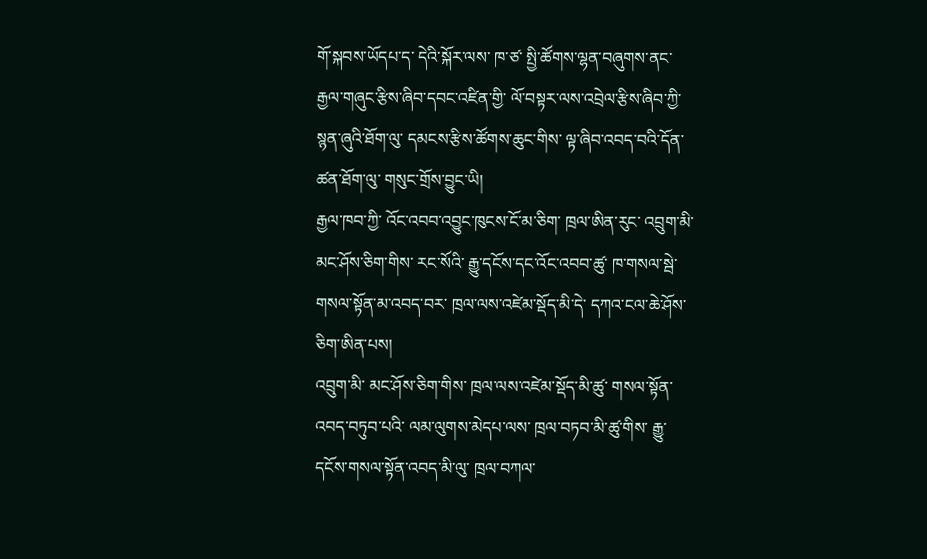གོ་སྐབས་ཡོདཔ་ད་ དེའི་སྐོར་ལས་ ཁ་ཙ་ སྤྱི་ཚོགས་ལྷན་བཞུགས་ནང་ རྒྱལ་གཞུང་རྩིས་ཞིབ་དབང་འཛིན་གྱི་ ལོ་བསྟར་ལས་འབྲེལ་རྩིས་ཞིབ་ཀྱི་ སྙན་ཞུའི་ཐོག་ལུ་ དམངས་རྩིས་ཚོགས་ཆུང་གིས་ ལྟ་ཞིབ་འབད་བའི་དོན་ཚན་ཐོག་ལུ་ གསུང་གྲོས་བྱུང་ཡི།
རྒྱལ་ཁབ་ཀྱི་ འོང་འབབ་འབྱུང་ཁུངས་ངོ་མ་ཅིག་ ཁྲལ་ཨིན་རུང་ འབྲུག་མི་མང་ཤོས་ཅིག་གིས་ རང་སོའི་ རྒྱུ་དངོས་དང་འོང་འབབ་ཚུ་ ཁ་གསལ་སྦེ་ གསལ་སྟོན་མ་འབད་བར་ ཁྲལ་ལས་འཛེམ་སྡོད་མི་དེ་ དཀའ་ངལ་ཆེ་ཤོས་ཅིག་ཨིན་པས།
འབྲུག་མི་ མང་ཤོས་ཅིག་གིས་ ཁྲལ་ལས་འཛེམ་སྡོད་མི་ཚུ་ གསལ་སྟོན་འབད་བཏུབ་པའི་ ལམ་ལུགས་མེདཔ་ལས་ ཁྲལ་བཏབ་མི་ཚུ་གིས་ རྒྱུ་དངོས་གསལ་སྟོན་འབད་མི་ལུ་ ཁྲལ་བཀལ་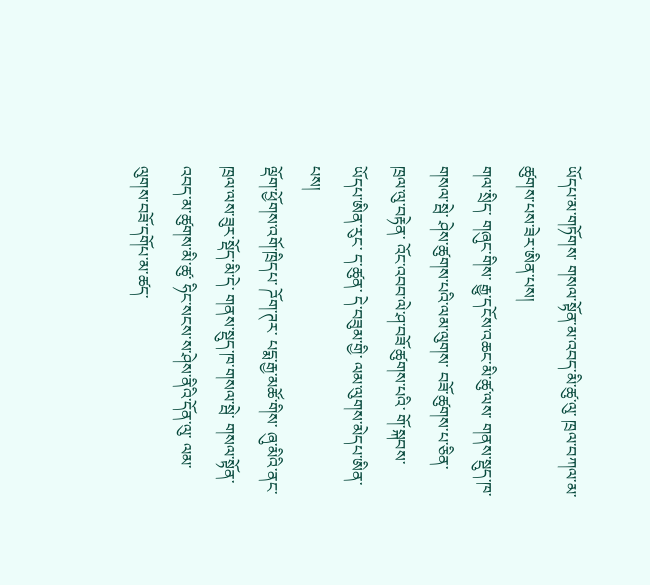ཡོདཔ་མ་གཏོགས་ གསལ་སྟོན་མ་འབད་མི་ཚུ་ལུ་ ཁྲལ་བཀལ་མ་ཚུགས་པས་ཟེར་ཨིན་པས།
གལ་སྲིད་ གཞུང་གིས་ རྒྱུ་དངོས་འཆང་མི་ཚུ་ལས་ གནས་སྡུད་ཁ་གསལ་སྦེ་ ཤེས་ཚུགས་པའི་ལམ་ལུགས་ བཟོ་ཚུགས་པ་ཅིན་ ཁྲལ་ལུ་བརྟེན་ འོང་འབབ་ལེ་ཤ་བཟོ་ཚུགས་པའི་ གོ་སྐབས་ཡོདཔ་ཨིན་རུང་ ད་ཚུན་ དེ་བཟུམ་གྱི་ ལམ་ལུགས་མེདཔ་ཨིན་པས།
ལྡོག་ཕྱོགས་འགོ་ཁྲིདཔ་ ཌོག་ཊར་ པདྨ་རྒྱ་མཚོ་གིས་ ཞུ་མིའི་ནང་ ཁྲལ་ལས་ཟུར་སྡོད་མི་དེ་ གནས་སྡུད་ཁ་གསལ་སྦེ་ གསལ་སྟོན་འབད་མ་ཚུགས་མི་ཚུ་ ཧིང་སངས་ས་ཤེས་ནིའི་དོན་ལུ་ ལམ་ལུགས་བཟོ་དགོཔ་མ་ཚད་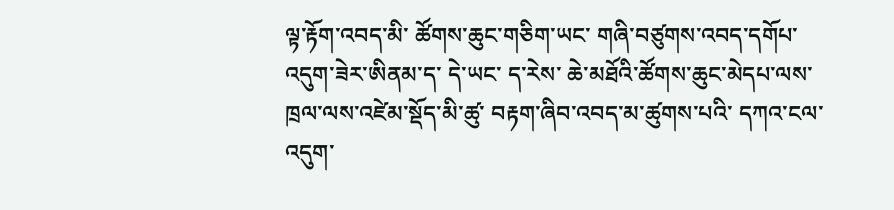ལྟ་རྟོག་འབད་མི་ ཚོགས་ཆུང་གཅིག་ཡང་ གཞི་བཙུགས་འབད་དགོཔ་འདུག་ཟེར་ཨིནམ་ད་ དེ་ཡང་ ད་རེས་ ཆེ་མཐོའི་ཚོགས་ཆུང་མེདཔ་ལས་ ཁྲལ་ལས་འཛེམ་སྡོད་མི་ཚུ་ བརྟག་ཞིབ་འབད་མ་ཚུགས་པའི་ དཀའ་ངལ་འདུག་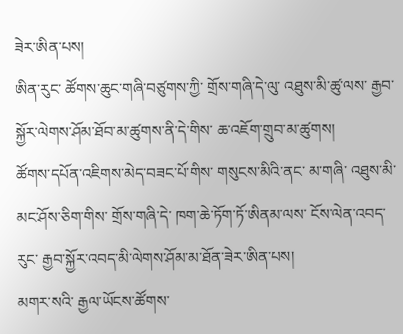ཟེར་ཨིན་པས།
ཨིན་རུང་ ཚོགས་ཆུང་གཞི་བཙུགས་ཀྱི་ གྲོས་གཞི་དེ་ལུ་ འཐུས་མི་ཚུ་ལས་ རྒྱབ་སྐྱོར་ལེགས་ཤོམ་ཐོབ་མ་ཚུགས་ནི་དེ་གིས་ ཆ་འཇོག་གྲུབ་མ་ཚུགས།
ཚོགས་དཔོན་འཇིགས་མེད་བཟང་པོ་གིས་ གསུངས་མིའི་ནང་ མ་གཞི་ འཐུས་མི་མང་ཤོས་ཅིག་གིས་ གྲོས་གཞི་དེ་ ཁག་ཆེ་ཏོག་ཏོ་ཨིནམ་ལས་ ངོས་ལེན་འབད་རུང་ རྒྱབ་སྐྱོར་འབད་མི་ལེགས་ཤོམ་མ་ཐོན་ཟེར་ཨིན་པས།
མགར་སའི་ རྒྱལ་ཡོངས་ཚོགས་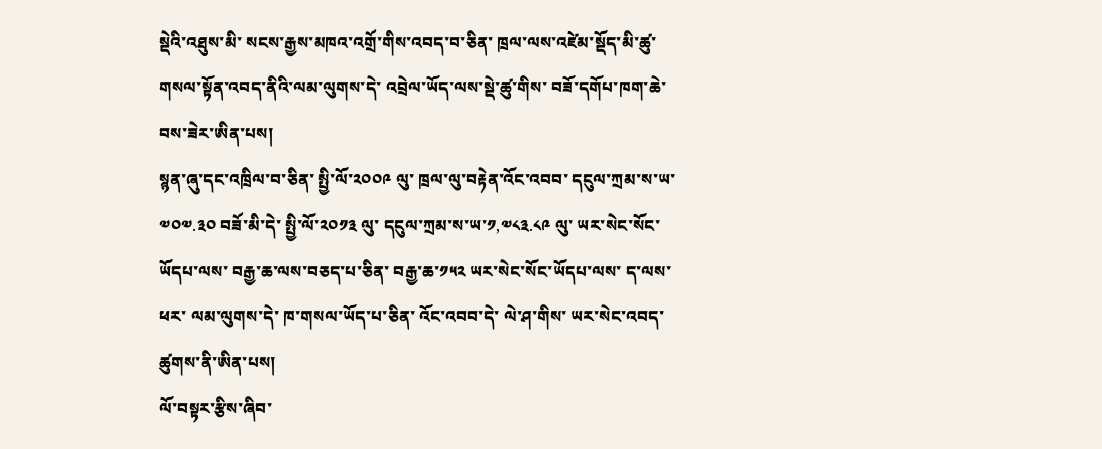སྡེའི་འཐུས་མི་ སངས་རྒྱས་མཁའ་འགྲོ་གིས་འབད་བ་ཅིན་ ཁྲལ་ལས་འཛེམ་སྡོད་མི་ཚུ་ གསལ་སྟོན་འབད་ནིའི་ལམ་ལུགས་དེ་ འབྲེལ་ཡོད་ལས་སྡེ་ཚུ་གིས་ བཟོ་དགོཔ་ཁག་ཆེ་བས་ཟེར་ཨིན་པས།
སྙན་ཞུ་དང་འཁྲིལ་བ་ཅིན་ སྤྱི་ལོ་༢༠༠༩ ལུ་ ཁྲལ་ལུ་བརྟེན་འོང་འབབ་ དངུལ་ཀྲམ་ས་ཡ་༧༠༧.༣༠ བཟོ་མི་དེ་ སྤྱི་ལོ་༢༠༡༣ ལུ་ དངུལ་ཀྲམ་ས་ཡ་༡,༧༨༣.༨༩ ལུ་ ཡར་སེང་སོང་ཡོདཔ་ལས་ བརྒྱ་ཆ་ལས་བཅད་པ་ཅིན་ བརྒྱ་ཆ་༡༥༢ ཡར་སེང་སོང་ཡོདཔ་ལས་ ད་ལས་ཕར་ ལམ་ལུགས་དེ་ ཁ་གསལ་ཡོད་པ་ཅིན་ འོང་འབབ་དེ་ ལེ་ཤ་གིས་ ཡར་སེང་འབད་ཚུགས་ནི་ཨིན་པས།
ལོ་བསྟར་རྩིས་ཞིབ་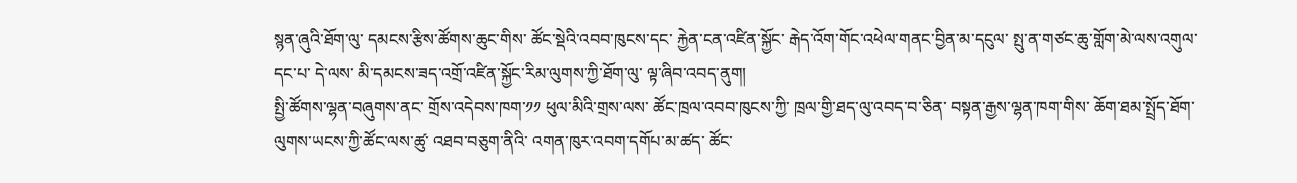སྙན་ཞུའི་ཐོག་ལུ་ དམངས་རྩིས་ཚོགས་ཆུང་གིས་ ཚོང་སྡེའི་འབབ་ཁུངས་དང་ རྐྱེན་ངན་འཛིན་སྐྱོང་ རྒེད་འོག་གོང་འཕེལ་གནང་བྱིན་མ་དངུལ་ སྤུ་ན་གཙང་ཆུ་གློག་མེ་ལས་འགུལ་དང་པ་ དེ་ལས་ མི་དམངས་ཟད་འགྲོ་འཛིན་སྐྱོང་རིམ་ལུགས་ཀྱི་ཐོག་ལུ་ ལྟ་ཞིབ་འབད་ནུག།
སྤྱི་ཚོགས་ལྷན་བཞུགས་ནང་ གྲོས་འདེབས་ཁག་༡༡ ཕུལ་མིའི་གྲས་ལས་ ཚོང་ཁྲལ་འབབ་ཁུངས་ཀྱི་ ཁྲལ་གྱི་ཐད་ལུ་འབད་བ་ཅིན་ བསྟན་རྒྱས་ལྷན་ཁག་གིས་ ཆོག་ཐམ་སྤྲོད་ཐོག་ ལུགས་ཡངས་ཀྱི་ཚོང་ལས་ཚུ་ འཐབ་བཅུག་ནིའི་ འགན་ཁུར་འབག་དགོཔ་མ་ཚད་ ཚོང་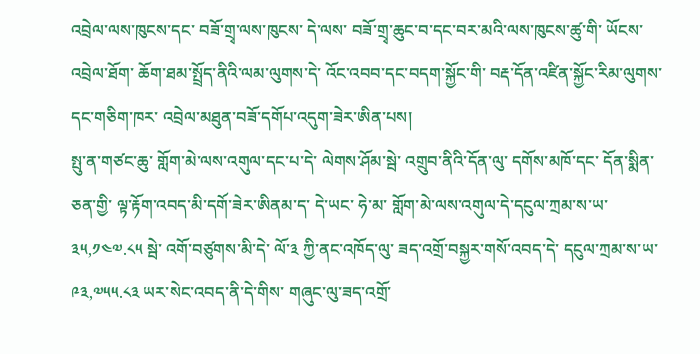འབྲེལ་ལས་ཁུངས་དང་ བཟོ་གྲྭ་ལས་ཁུངས་ དེ་ལས་ བཟོ་གྲྭ་ཆུང་བ་དང་བར་མའི་ལས་ཁུངས་ཚུ་གི་ ཡོངས་འབྲེལ་ཐོག་ ཆོག་ཐམ་སྤྲོད་ནིའི་ལམ་ལུགས་དེ་ འོང་འབབ་དང་བདག་སྐྱོང་གི་ བརྡ་དོན་འཛིན་སྐྱོང་རིམ་ལུགས་དང་གཅིག་ཁར་ འབྲེལ་མཐུན་བཟོ་དགོཔ་འདུག་ཟེར་ཨིན་པས།
སྤུ་ན་གཙང་ཆུ་ གློག་མེ་ལས་འགུལ་དང་པ་དེ་ ལེགས་ཤོམ་སྦེ་ འགྲུབ་ནིའི་དོན་ལུ་ དགོས་མཁོ་དང་ དོན་སྨིན་ཅན་གྱི་ ལྟ་རྟོག་འབད་མི་དགོ་ཟེར་ཨིནམ་ད་ དེ་ཡང་ ཧེ་མ་ གློག་མེ་ལས་འགུལ་དེ་དངུལ་ཀྲམ་ས་ཡ་༣༥,༡༤༧.༨༥ སྦེ་ འགོ་བཙུགས་མི་དེ་ ལོ་༣ ཀྱི་ནང་འཁོད་ལུ་ ཟད་འགྲོ་བསྐྱར་གསོ་འབད་དེ་ དངུལ་ཀྲམ་ས་ཡ་༩༣,༧༥༥.༨༣ ཡར་སེང་འབད་ནི་དེ་གིས་ གཞུང་ལུ་ཟད་འགྲོ་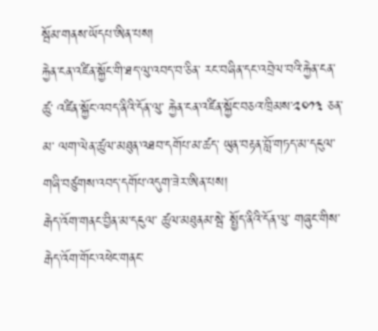སྦོམ་གནས་ཡོདཔ་ཨིན་པས།
རྐྱེན་ངན་འཛིན་སྐྱོང་གི་ཐད་ལུ་འབད་བ་ཅིན་ རང་བཞིན་དང་འབྲེལ་བའི་རྐྱེན་ངན་ཚུ་ འཛིན་སྐྱོང་འབད་ནིའི་དོན་ལུ་ རྐྱེན་ངན་འཛིན་སྐྱོང་བཅའ་ཁྲིམས་༢༠༡༣ ཅན་མ་ ལག་ལེན་ཚུལ་མཐུན་འཐབ་དགོཔ་མ་ཚད་ ཡུན་བརྟན་བློ་གཏད་མ་དངུལ་ གཞི་བཙུགས་འབད་དགོཔ་འདུག་ཟེར་ཨིན་པས།
རྒེད་འོག་གནང་བྱིན་མ་དངུལ་ ཚུལ་མཐུནམ་སྦེ་ སྤྱོད་ནིའི་དོན་ལུ་ གཞུང་གིས་ རྒེད་འོག་གོང་འཕེང་གནང་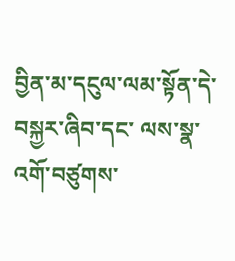བྱིན་མ་དངུལ་ལམ་སྟོན་དེ་ བསྐྱར་ཞིབ་དང་ ལས་སྣ་འགོ་བཙུགས་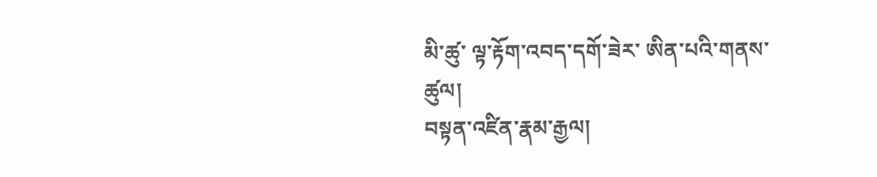མི་ཚུ་ ལྟ་རྟོག་འབད་དགོ་ཟེར་ ཨིན་པའི་གནས་ཚུལ།
བསྟན་འཛིན་རྣམ་རྒྱལ།